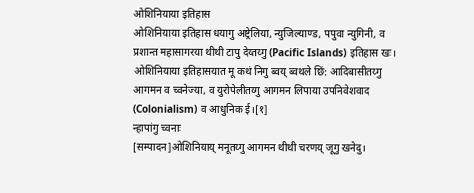ओशिनियाया इतिहास
ओशिनियाया इतिहास धयागु अष्ट्रेलिया, न्युजिल्याण्ड, पपुवा न्युगिनी, व प्रशान्त महासागरया थीथी टापु देय्तय्गु (Pacific Islands) इतिहास खः। ओशिनियाया इतिहासयात मू कथं निगु ब्वय् ब्वथले छिं: आदिबासीतय्गु आगमन व च्वनेज्या, व युरोपेलीतय्गु आगमन लिपाया उपनिवेशवाद (Colonialism) व आधुनिक ई।[१]
न्हापांगु च्वनाः
[सम्पादन]ओशिनियाय् मनूतय्गु आगमन थीथी चरणय् जूगु खनेदु।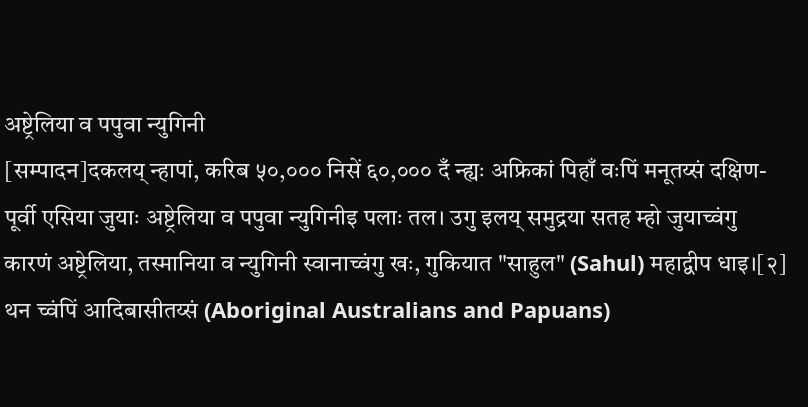अष्ट्रेलिया व पपुवा न्युगिनी
[सम्पादन]दकलय् न्हापां, करिब ५०,००० निसें ६०,००० दँ न्ह्यः अफ्रिकां पिहाँ वःपिं मनूतय्सं दक्षिण-पूर्वी एसिया जुयाः अष्ट्रेलिया व पपुवा न्युगिनीइ पलाः तल। उगु इलय् समुद्रया सतह म्हो जुयाच्वंगु कारणं अष्ट्रेलिया, तस्मानिया व न्युगिनी स्वानाच्वंगु खः, गुकियात "साहुल" (Sahul) महाद्वीप धाइ।[२] थन च्वंपिं आदिबासीतय्सं (Aboriginal Australians and Papuans)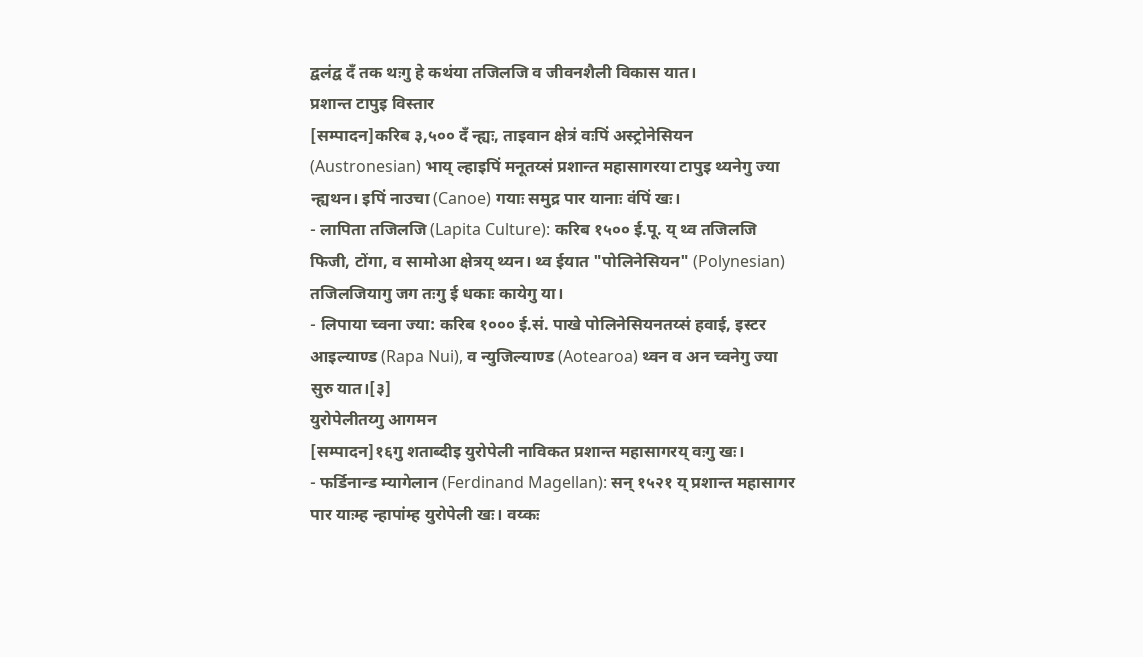द्वलंद्व दँ तक थःगु हे कथंया तजिलजि व जीवनशैली विकास यात।
प्रशान्त टापुइ विस्तार
[सम्पादन]करिब ३,५०० दँ न्ह्यः, ताइवान क्षेत्रं वःपिं अस्ट्रोनेसियन (Austronesian) भाय् ल्हाइपिं मनूतय्सं प्रशान्त महासागरया टापुइ थ्यनेगु ज्या न्ह्यथन। इपिं नाउचा (Canoe) गयाः समुद्र पार यानाः वंपिं खः।
- लापिता तजिलजि (Lapita Culture): करिब १५०० ई.पू. य् थ्व तजिलजि फिजी, टोंगा, व सामोआ क्षेत्रय् थ्यन। थ्व ईयात "पोलिनेसियन" (Polynesian) तजिलजियागु जग तःगु ई धकाः कायेगु या।
- लिपाया च्वना ज्या: करिब १००० ई.सं. पाखे पोलिनेसियनतय्सं हवाई, इस्टर आइल्याण्ड (Rapa Nui), व न्युजिल्याण्ड (Aotearoa) थ्वन व अन च्वनेगु ज्या सुरु यात।[३]
युरोपेलीतय्गु आगमन
[सम्पादन]१६गु शताब्दीइ युरोपेली नाविकत प्रशान्त महासागरय् वःगु खः।
- फर्डिनान्ड म्यागेलान (Ferdinand Magellan): सन् १५२१ य् प्रशान्त महासागर पार याःम्ह न्हापांम्ह युरोपेली खः। वय्कः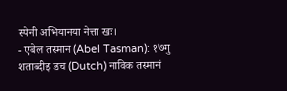स्पेनी अभियानया नेत्ता खः।
- एबेल तस्मान (Abel Tasman): १७गु शताब्दीइ डच (Dutch) नाविक तस्मानं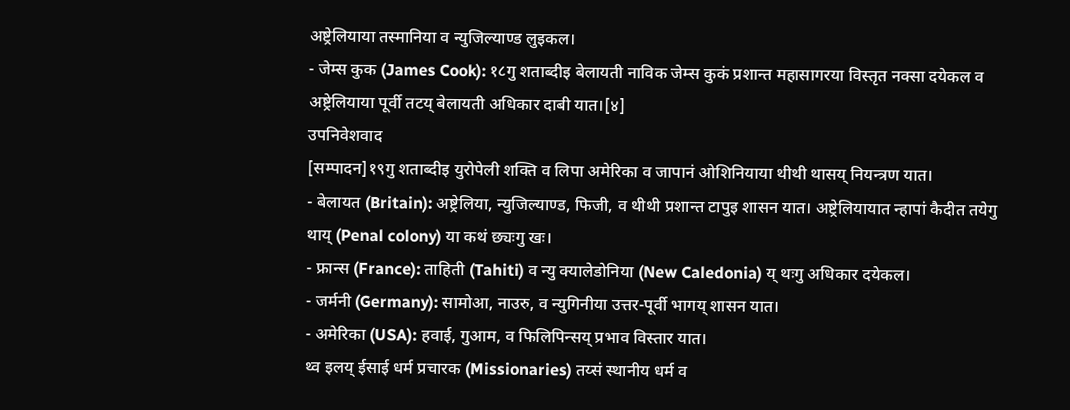अष्ट्रेलियाया तस्मानिया व न्युजिल्याण्ड लुइकल।
- जेम्स कुक (James Cook): १८गु शताब्दीइ बेलायती नाविक जेम्स कुकं प्रशान्त महासागरया विस्तृत नक्सा दयेकल व अष्ट्रेलियाया पूर्वी तटय् बेलायती अधिकार दाबी यात।[४]
उपनिवेशवाद
[सम्पादन]१९गु शताब्दीइ युरोपेली शक्ति व लिपा अमेरिका व जापानं ओशिनियाया थीथी थासय् नियन्त्रण यात।
- बेलायत (Britain): अष्ट्रेलिया, न्युजिल्याण्ड, फिजी, व थीथी प्रशान्त टापुइ शासन यात। अष्ट्रेलियायात न्हापां कैदीत तयेगु थाय् (Penal colony) या कथं छ्यःगु खः।
- फ्रान्स (France): ताहिती (Tahiti) व न्यु क्यालेडोनिया (New Caledonia) य् थःगु अधिकार दयेकल।
- जर्मनी (Germany): सामोआ, नाउरु, व न्युगिनीया उत्तर-पूर्वी भागय् शासन यात।
- अमेरिका (USA): हवाई, गुआम, व फिलिपिन्सय् प्रभाव विस्तार यात।
थ्व इलय् ईसाई धर्म प्रचारक (Missionaries) तय्सं स्थानीय धर्म व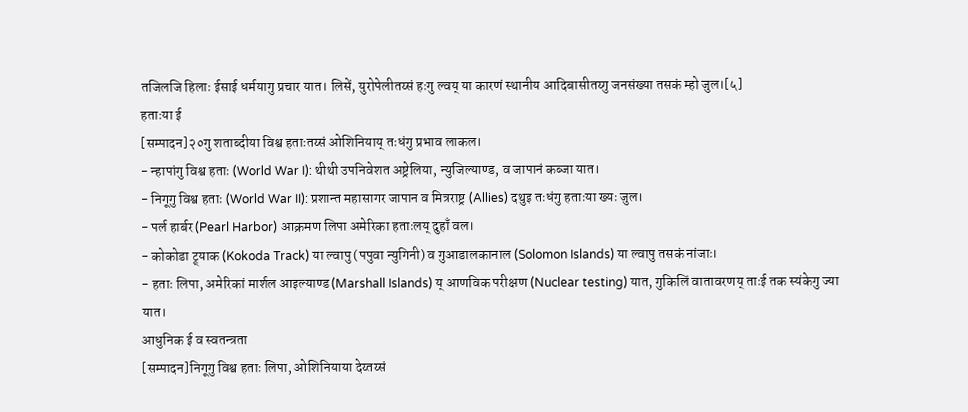तजिलजि हिलाः ईसाई धर्मयागु प्रचार यात। लिसें, युरोपेलीतय्सं हःगु ल्वय् या कारणं स्थानीय आदिबासीतय्गु जनसंख्या तसकं म्हो जुल।[५]
हताःया ई
[सम्पादन]२०गु शताब्दीया विश्व हताःतय्सं ओशिनियाय् तःधंगु प्रभाव लाकल।
- न्हापांगु विश्व हताः (World War I): थीथी उपनिवेशत अष्ट्रेलिया, न्युजिल्याण्ड, व जापानं कब्जा यात।
- निगूगु विश्व हताः (World War II): प्रशान्त महासागर जापान व मित्रराष्ट्र (Allies) दथुइ तःधंगु हताःया ख्यः जुल।
- पर्ल हार्बर (Pearl Harbor) आक्रमण लिपा अमेरिका हताःलय् दुहाँ वल।
- कोकोडा ट्र्याक (Kokoda Track) या ल्वापु (पपुवा न्युगिनी) व गुआडालकानाल (Solomon Islands) या ल्वापु तसकं नांजाः।
- हताः लिपा, अमेरिकां मार्शल आइल्याण्ड (Marshall Islands) य् आणविक परीक्षण (Nuclear testing) यात, गुकिलिं वातावरणय् ताःई तक स्यंकेगु ज्या यात।
आधुनिक ई व स्वतन्त्रता
[सम्पादन]निगूगु विश्व हताः लिपा, ओशिनियाया देय्तय्सं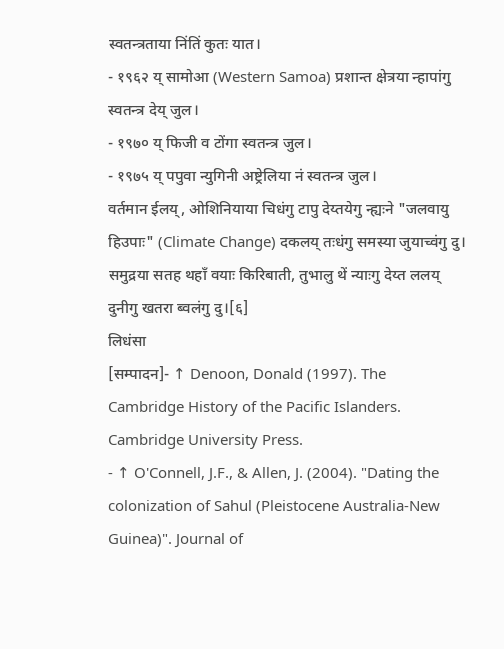स्वतन्त्रताया निंतिं कुतः यात।
- १९६२ य् सामोआ (Western Samoa) प्रशान्त क्षेत्रया न्हापांगु स्वतन्त्र देय् जुल।
- १९७० य् फिजी व टोंगा स्वतन्त्र जुल।
- १९७५ य् पपुवा न्युगिनी अष्ट्रेलिया नं स्वतन्त्र जुल।
वर्तमान ईलय्, ओशिनियाया चिधंगु टापु देय्तयेगु न्ह्यःने "जलवायु हिउपाः" (Climate Change) दकलय् तःधंगु समस्या जुयाच्वंगु दु। समुद्रया सतह थहाँ वयाः किरिबाती, तुभालु थें न्याःगु देय्त ललय् दुनीगु खतरा ब्वलंगु दु।[६]
लिधंसा
[सम्पादन]- ↑ Denoon, Donald (1997). The Cambridge History of the Pacific Islanders. Cambridge University Press.
- ↑ O'Connell, J.F., & Allen, J. (2004). "Dating the colonization of Sahul (Pleistocene Australia-New Guinea)". Journal of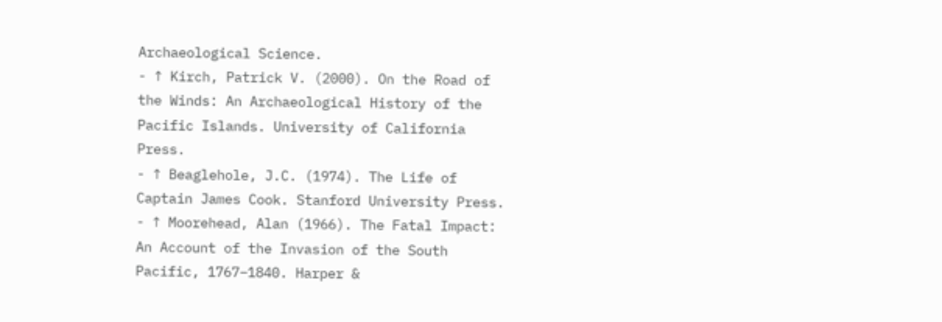Archaeological Science.
- ↑ Kirch, Patrick V. (2000). On the Road of the Winds: An Archaeological History of the Pacific Islands. University of California Press.
- ↑ Beaglehole, J.C. (1974). The Life of Captain James Cook. Stanford University Press.
- ↑ Moorehead, Alan (1966). The Fatal Impact: An Account of the Invasion of the South Pacific, 1767–1840. Harper &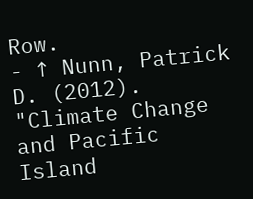Row.
- ↑ Nunn, Patrick D. (2012). "Climate Change and Pacific Island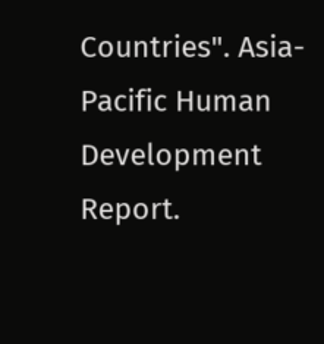Countries". Asia-Pacific Human Development Report.